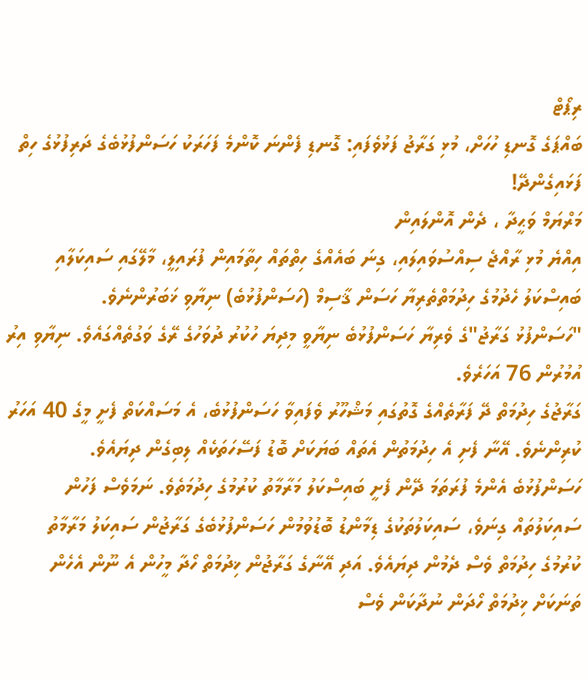ރިޕޯޓް
ބައްޕަގެ ގޮނޑި ހުހަށް، މުޅި ގަރާޖު ފަޅުވެފައި: ގޮނޑި ފެންނަ ކޮންމެ ފަހަރަކު ހަސަންފުޅުބެގެ ދަރިފުޅުގެ ހިތް ފަޅައިގެންދޭ!
މަރްޔަމް ވަޙީދާ ، ދެން އޮންލައިން
އިއްޔެ މުޅި ރާއްޖެ ސިއްސުވައިލައި، ގިނަ ބައެއްގެ ހިތްތައް ހިތާމައިން ފުރައިލީ، މާލޭގައި ސައިކަލާއި ބައިސްކަލު ހެދުމުގެ ހިދުމަތްތެރިޔާ ހަސަން ޤާސިމް (ހަސަންފުޅުބެ) ނިޔާވި ޚަބަރުންނެވެ.
"ހަސަންފުޅު ގަރާޖު"ގެ ވެރިޔާ ހަސަންފުޅުބެ ނިޔާވީ މިދިޔަ ހުކުރު ދުވަހުގެ ރޭގެ ވަގުތެއްގައެވެ. ނިޔާވި އިރު އުމުރުން 76 އަހަރެވެ.
ގަރާޖުގެ ހިދުމަތް ދޭ ފަރާތެއްގެ ގޮތުގައި މަޝްހޫރު ވެފައިވާ ހަސަންފުޅުބެ، އެ މަސައްކަތް ފެށީ މީގެ 40 އަހަރު ކުރިންނެވެ. އޭނާ ފެށި އެ ހިދުމަތުން އެތައް ބަޔަކަށް ބޮޑު ފަސޭހަތަކެއް ލިބިގެން ދިޔައެވެ.
ހަސަންފުޅުބެ އެންމެ ފުރަތަމަ ދޭން ފެށީ ބައިސްކަލު މަރާމާތު ކުރުމުގެ ހިދުމަތެވެ. ނަމަވެސް ފަހުން ސައިކަލުތައް ގިނަވެ، ސައިކަލުތަކުގެ ޑިމާންޑު ބޮޑުވުމުން ހަސަންފުޅުބެގެ ގަރާޖުން ސައިކަލު މަރާމާތު ކުރުމުގެ ހިދުމަތް ވެސް ދެމުން ދިޔައެވެ. އަދި އޭނާގެ ގަރާޖުން ޚިދުމަތް ހޯދާ މީހުން އެ ނޫން އެހެން ތަނަކަށް ޚިދުމަތް ހޯދަން ނުދާކަން ވެސް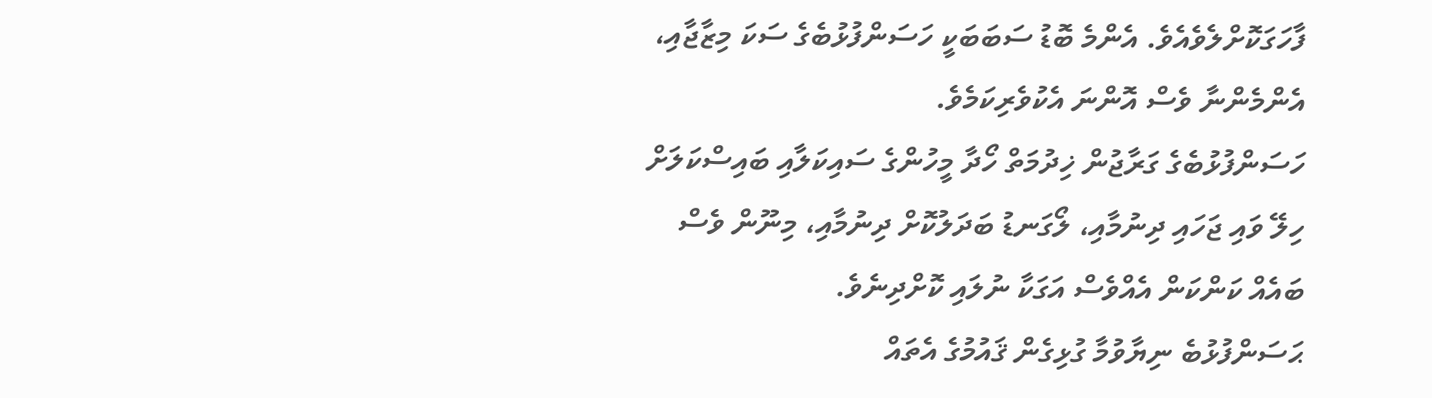ފާހަގަކޮށްލެވެއެވެ. އެންމެ ބޮޑު ސަބަބަކީ ހަސަންފުޅުބެގެ ސަކަ މިޒާޖާއި، އެންމެންނާ ވެސް އޮންނަ އެކުވެރިކަމެވެ.
ހަސަންފުޅުބެގެ ގަރާޖުން ޚިދުމަތް ހޯދާ މީހުންގެ ސައިކަލާއި ބައިސްކަލަށް ހިލޭ ވައި ޖަހައި ދިނުމާއި، ލޯގަނޑު ބަދަލުކޮށް ދިނުމާއި، މިނޫން ވެސް ބައެއް ކަންކަން އެއްވެސް އަގަކާ ނުލައި ކޮށްދިނެވެ.
ޙަސަންފުޅުބެ ނިޔާވުމާ ގުޅިގެން ޤައުމުގެ އެތައް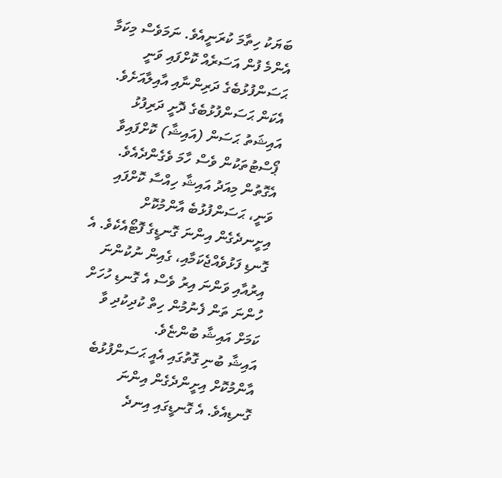ބަޔަކު ހިތާމަ ކުރަނީއެވެ. ނަމަވެސް މިކަމާ އެންމެ ފުން އަސަރެއް ކޮށްފައި ވަނީ ޙަސަންފުޅުބެގެ ދަރިންނާއި އާއިލާއަށެވެ. އެކަން ޙަސަންފުޅުބެގެ ދޮށީ ދަރިފުޅު އައިޝަތު ޙަސަން (އައިޝާ) ކޮށްފައިވާ ޕޯސްޓުތަކުން ވެސް ހާމަ ވެގެންދެއެވެ.
އެގޮތުން މިއަދު އައިޝާ ހިއްސާ ކޮށްފައި ވަނީ، ޙަސަންފުޅުބެ އާންމުކޮށް އިށީނދެގެން އިންނަ ގޮނޑީގެ ފޮޓޯއެކެވެ. އެ ގޮނޑި ފަޅުވެއްޖެކަމާއި، ގެއިން ނުކުންނަ އިރުއާއި ވަންނަ އިރު ވެސް އެ ގޮނޑި ހުހަށް ހުންނަ ތަން ފެނުމުން ހިތް ކުދިކުދި ވާ ކަމަށް އައިޝާ ބުންޏެވެ.
އައިޝާ ބުނި ގޮތުގައި އެއީ ޙަސަންފުޅުބެ އާންމުކޮށް އިށީންދެގެން އިންނަ ގޮނޑިއެވެ. އެ ގޮނޑީގައި އިނދެ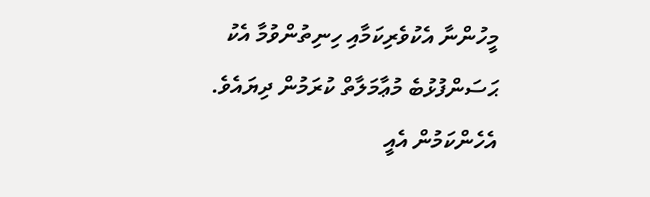މީހުންނާ އެކުވެރިކަމާއި ހިނިތުންވުމާ އެކު ޙަސަންފުޅުބެ މުޢާމަލާތް ކުރަމުން ދިޔައެވެ. އެހެންކަމުން އެއީ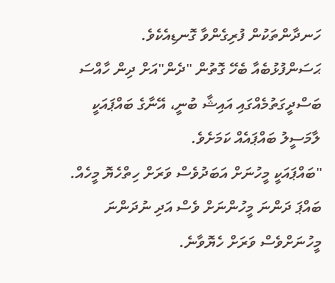ހަނދާންތަކުން ފުރިގެންވާ ގޮނޑިއެކެވެ.
ޙަސަންފުޅުބެއާ ބެހޭ ގޮތުން "ދެން"އަށް ދިން ހާއްސަ ބަސްދީގަތުމެއްގައި އައިޝާ ބުނީ، އޭނާގެ ބައްޕައަކީ ލާމަސީލު ބައްޕައެއް ކަމަށެވެ.
"ބައްޕައަކީ މީހުނަށް އަބަދުވެސް ވަރަށް ހިތްހެޔޮ މީހެއް. ބައްޕަ ދަންނަ މީހުންނަށް ވެސް އަދި ނުދަންނަ މީހުނަށްވެސް ވަރަށް ހެޔޮވާނެ.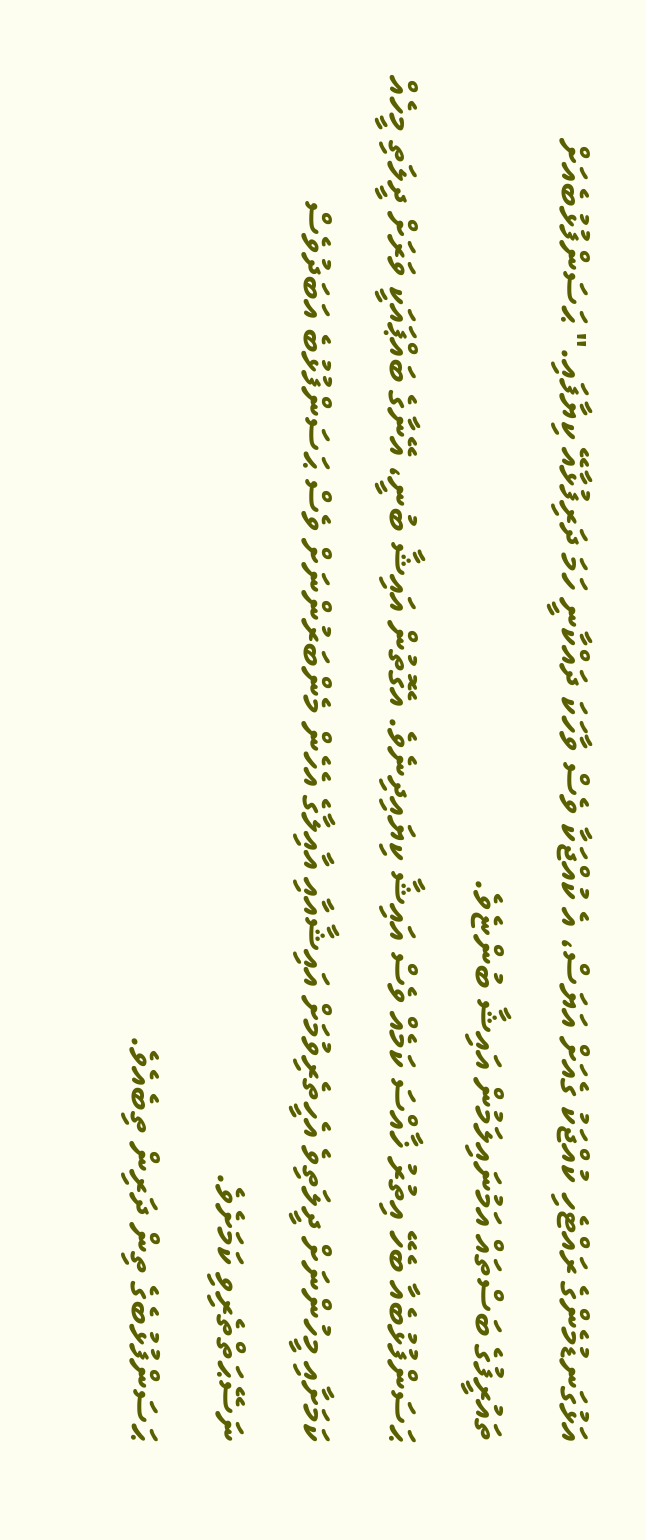އަޅުގަނޑުމެންގެ ރައްޓެހި ކުއްޖަކު ގެއަށް އަޔަސް، އެ ކުއްޖަކާ ވެސް ވާހަކަ ދައްކާނީ ހަމަ ދަރިފުޅާއޭ ކިޔާފައި." ޙަސަންފުޅުބެއަށް ތައުރީފުގެ ބަސްތައް އަމުނައިލަމުން އައިޝާ ބުންޏެވެ.
ޙަސަންފުޅުބެއާ ބެހޭ އިތުރު ޚާއްސަ ކަމެއް ވެސް އައިޝާ ކިޔައިދިނެވެ. އެގޮތުން އައިޝާ ބުނީ، އޭނާގެ ބައްޕައަކީ ވަރަށް ދީލަތި މީހެއް ކަމަށާއި މީހުންނަށް ދީލަތިވެ އެހީތެރިވުމަށް އައިޝާއާއި އާއިލާގެ އެހެން މެންބަރުންނަށް ވެސް ޙަސަންފުޅުބެ އަބަދުވެސް ނަސޭޙަތްތެރިވި ކަމަށެވެ.
ޙަސަންފުޅުބެގެ ތިން ދަރިން ތިބެއެވެ.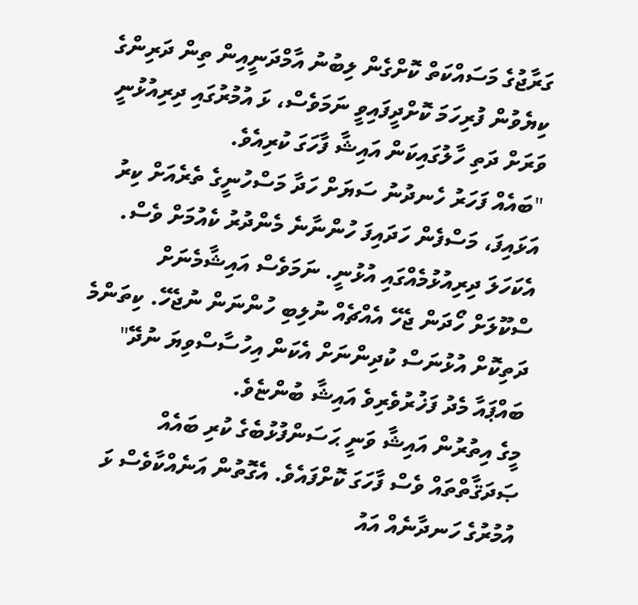ގަރާޖުގެ މަސައްކަތް ކޮށްގެން ލިބުނު އާމްދަނީއިން ތިން ދަރިންގެ ކިޔެވުން ފުރިހަމަ ކޮށްދީފައިވީ ނަމަވެސް، ޅަ އުމުރުގައި ދިރިއުޅުނީ ވަރަށް ދަތި ހާލުގައިކަން އައިޝާ ފާހަގަ ކުރިއެވެ.
"ބައެއް ފަހަރު ހެނދުނު ސަޔަށް ހަދާ މަސްހުނީގެ ތެރެއަށް ކިރު އަޅައިފަ، މަސްފެން ހަދައިފަ ހުންނާނެ މެންދުރު ކެއުމަށް ވެސް. އެކަހަލަ ދިރިއުޅުމެއްގައި އުޅުނީ. ނަމަވެސް އައިޝާމެނަށް ސްކޫލަށް ހޯދަން ޖެހޭ އެއްޗެއް ނުލިބި ހުންނަން ނުޖެހޭ. ކިތަންމެ ދަތިކޮށް އުޅުނަސް ކުދިންނަށް އެކަން އިހުސާސްވިޔަ ނުދޭ" ބައްޕައާ މެދު ފަޚުރުވެރިވެ އައިޝާ ބުންޏެވެ.
މީގެ އިތުރުން އައިޝާ ވަނީ ޙަސަންފުޅުބެގެ ކުރި ބައެއް ޞަދަޤާތްތައް ވެސް ފާހަގަ ކޮށްފައެވެ. އެގޮތުން އަނެއްކާވެސް ޅަ އުމުރުގެ ހަނދާނެއް އައު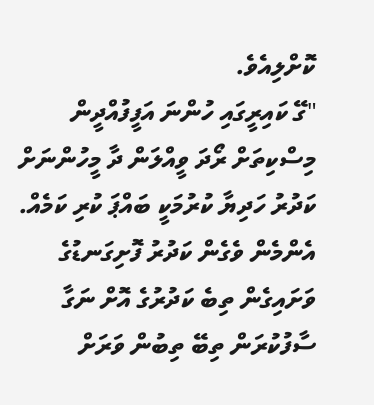ކޮށްލިއެވެ.
"ގޭ ކައިރީގައި ހުންނަ އަފީފުއްދީން މިސްކިތަށް ރޯދަ ވީއްލަން ދާ މީހުންނަށް ކަދުރު ހަދިޔާ ކުރުމަކީ ބައްޕަ ކުރި ކަމެއް. އެންމެން ވެގެން ކަދުރު ފޮށިގަނޑުގެ ވަށައިގެން ތިބެ ކަދުރުގެ އޮށް ނަގާ ސާފުކުރަން ތިބޭ ތިބުން ވަރަށް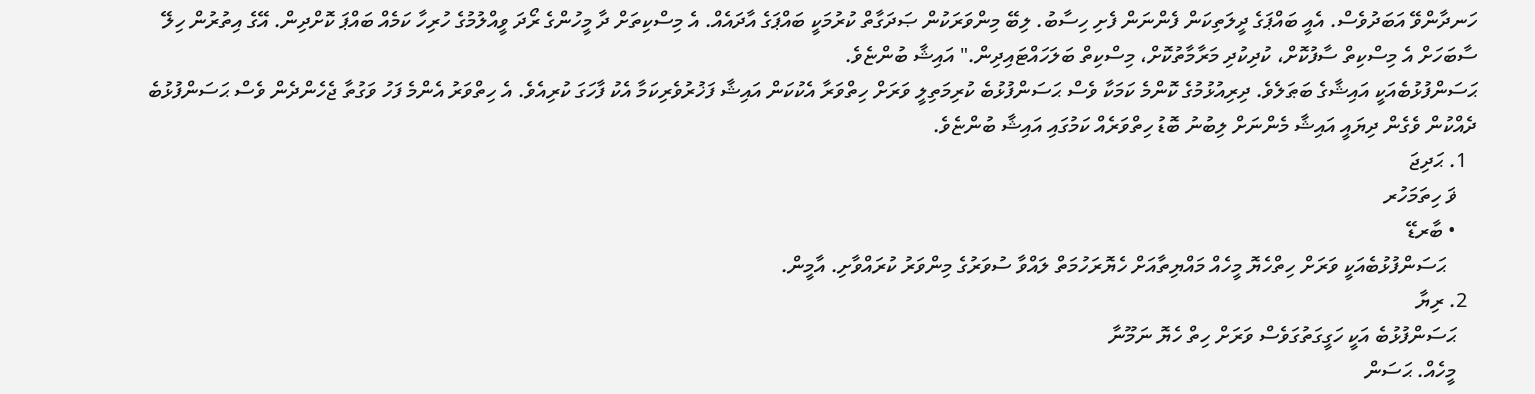ހަނދާންވޭ އަބަދުވެސް. އެއީ ބައްޕަގެ ދީލަތިކަން ފެންނަން ފެށި ހިސާބު. ލިބޭ މިންވަރަކުން ޞަދަގާތް ކުރުމަކީ ބައްޕަގެ އާދައެއް. އެ މިސްކިތަށް ދާ މީހުންގެ ރޯދަ ވީއްލުމުގެ ހުރިހާ ކަމެއް ބައްޕަ ކޮށްދިން. އޭގެ އިތުރުން ހިލޭ ސާބަހަށް އެ މިސްކިތް ސާފުކޮށް، ކުދިކުދި މަރާމާތުކޮށް، މިސްކިތް ބަލަހައްޓައިދިން." އައިޝާ ބުންޏެވެ.
ޙަސަންފުޅުބެއަކީ އައިޝާގެ ބަޠަލެވެ. ދިރިއުޅުމުގެ ކޮންމެ ކަމަކާ ވެސް ޙަސަންފުޅުބެ ކުރިމަތިލީ ވަރަށް ހިތްވަރާ އެކުކަން އައިޝާ ފަޚުރުވެރިކަމާ އެކު ފާހަގަ ކުރިއެވެ. އެ ހިތްވަރު އެންމެ ފަހު ވަގުތާ ޖެހެންދެން ވެސް ޙަސަންފުޅުބެ ދެއްކުން ވެގެން ދިޔައީ އައިޝާ މެންނަށް ލިބުނު ބޮޑު ހިތްވަރެއް ކަމުގައި އައިޝާ ބުންޏެވެ.
  1. ޙަދިޖަ
    ޥަ ހިތަމަހުރ
    • ބާރޑޭ
      ޙަސަންފުޅުބެއަކީ ވަރަށް ހިތްހެޔޮ މީހެއް މައްޔިތާއަށް ހެޔޮރަހުމަތް ލައްވާ ސުވަރުގެ މިންވަރު ކުރައްވާށި. އާމީން.
  2. ރިޔާ
    ޙަސަންފުޅުބެ އަކީ ހަގީގަތުގަވެސް ވަރަށް ހިތް ހެޔޮ ނަމޫނާ
    މީހެއް. ޙަސަން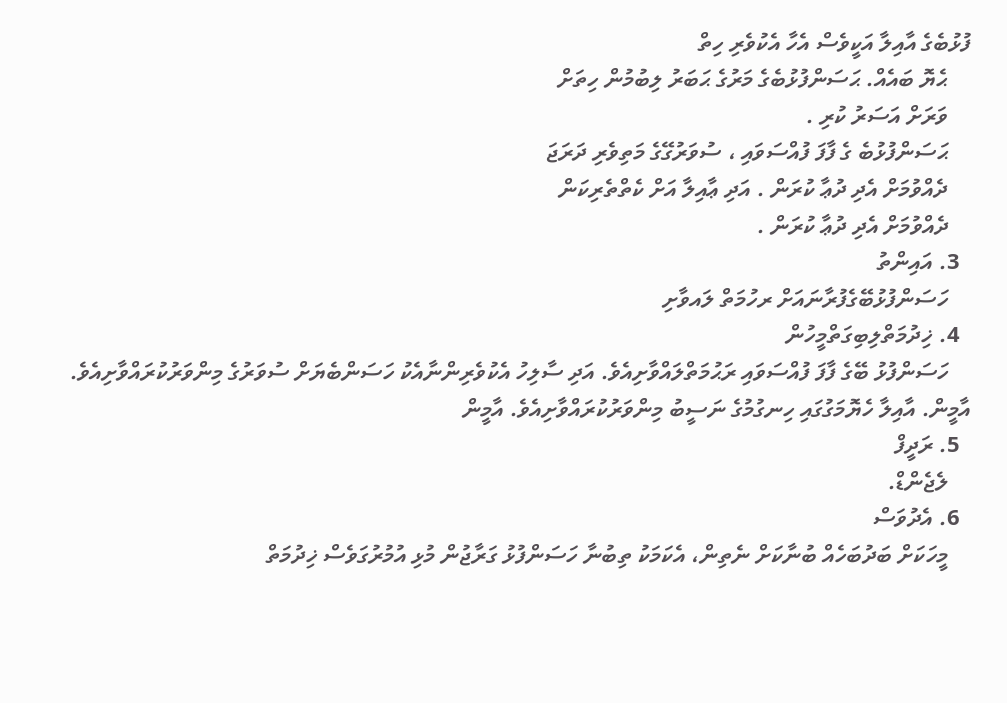ފުޅުބެގެ އާއިލާ އަކީވެސް އެހާ އެކުވެރި ހިތް
    ޙެޔޮ ބައެއް. ޙަސަންފުޅުބެގެ މަރުގެ ޙަބަރު ލިބުމުން ހިތަށް
    ވަރަށް އަސަރު ކުރި .
    ޙަސަންފުޅުބެ ގެ ފާފަ ފުއްސަވައި ، ސުވަރުގޭގެ މަތިވެރި ދަރަޖަ
    ދެއްވުމަށް އެދި ދުޢާ ކުރަން . އަދި ޢާއިލާ އަށް ކެތްތެރިކަން
    ދެއްވުމަށް އެދި ދުޢާ ކުރަން .
  3. އައިންތު
    ހަސަންފުޅުބޭގެފުރާނައަށް ރހުމަތް ލައވާށި
  4. ޚިދުމަތްލިބިގަތްމީހުން
    ހަސަންފުޅު ބޭގެ ފާފަ ފުއްސަވައި ރަޙުމަތްލައްވާށިއެވެ. އަދި ސާލިހު އެކުވެރިންނާއެކު ހަސަންބެޔަށް ސުވަރުގެ މިންވަރުކުރައްވާށިއެވެ. އާމީން. އާއިލާ ހެޔޮމަގުގައި ހިނގުމުގެ ނަސީބު މިންވަރުކުރައްވާށިއެވެ. އާމީން
  5. ރަދީފް
    ލެޖެންޑް.
  6. އެދުވަސް
    މީހަކަށް ބަދުބަހެއް ބުނާކަށް ނެތިން، އެކަމަކު ތިބުނާ ހަސަންފުޅު ގަރާޖުން މުޅި އުމުރުގަވެސް ޚިދުމަތް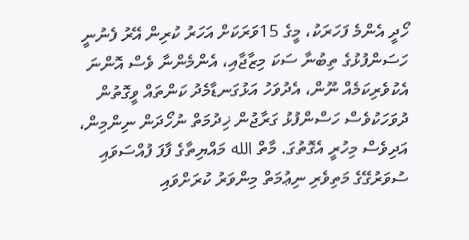ހޯދީ އެންމެ ފަހަރަކު، މީގެ 15ވަރަކަށް އަހަރު ކުރިން އޭރު ފެނުނީ ހަސަންފުޅުގެ ތިބުނާ ސަކަ މިޒާޖާއި، އެންމެންނާ ވެސް އޮންނަ އެކުވެރިކަމެއް ނޫން، އެދުވަހު އަޅުގަނޑާމެދު ކަންތައް ވީގޮތުން ދުވަހަކުވެސް ހަސްންފުޅު ގަރާޖުން ޚިދުމަތް ނުހޯދަން ނިންމިން، އަދިވެސް މިހުރީ އެގޮތުގަ. މާތް الله މައްޔިތާގެ ފާފަ ފުއްސަވައި ސުވަރުގޭގެ މަތިވެރި ނިޢުމަތް މިންވަރު ކުރަށްވައި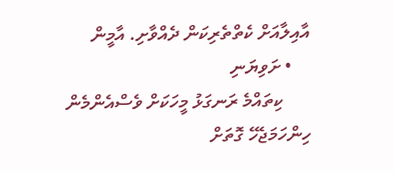އާއިލާއަށް ކެތްތެރިކަން ދެއްވާށި. އާމީން
    • ށަވިޔަނި
      ކިތައްމެ ރަނގަޅު މީހަކަށް ވެސްއެންމެން ހިންހަމަޖެހޭ ގޮތަށް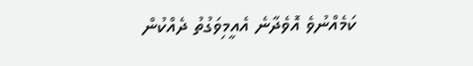ކަމެއްނުވެ އޮވެދާނެ އެއީމިވަގުތު ދެއްކުން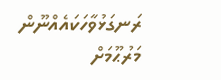ރަނގަޅުވާހަކައެއްނޫން މަރުޙޫމަށް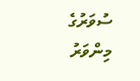ސުވަރުގެ މިންވަރު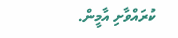ކުރައްވާށި އާމީން.